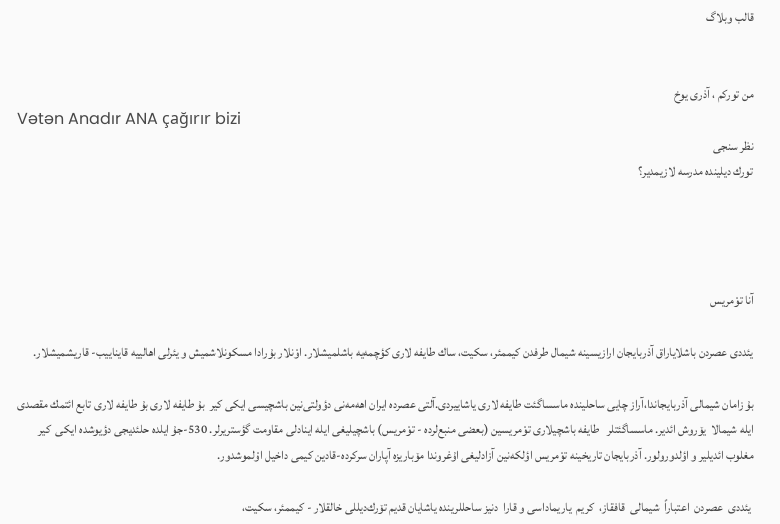قالب وبلاگ


من توركم ، آذری یوخ
Vətən Anadır ANA çağırır bizi
نظر سنجی
تورك ديلينده مدرسه لازيمدير؟




آنا توْمریس

یئددی عصردن باشلایاراق آذربایجان ارازیسینه شیمال طرفدن كیممئر، سكیت، ساك طایفه لاری كؤچمه‌یه باشلمیشلار. اوْنلار بۇرادا مسكونلاشمیش و یئرلی اهالییه قایناییب- قاریشمیشلار.

بۇ زامان شیمالی آذربایجاندا،آراز چایی ساحلینده ماسساگئت طایفه لاری یاشاییردی.آلتی عصرده ایران اهه‌مه‌نی دؤولتی‌نین باشچیسی ایكی كیر  بۇ طایفه لاری بۇ طایفه لاری تابع ائتمك مقصدی ایله شیمالا  یۆروش ائدیر. ماسساگئتلر   طایفه باشچیلاری توْمریسین (بعضی منبع‌لرده - توْمریس) باشچیلیغی ایله اینادلی مقاومت گؤستریرلر. 530-جۇ ایلده حلئدیجی دؤیوشده ایكی  كیر  مغلوب ائدیلیر و اؤلدورولور. آذربایجان تاریخینه توْمریس اؤلكه‌نین آزادلیغی اۇغروندا مۆباریزه آپاران سركرده-قادین كیمی داخیل اوْلموشدور.

 یئددی  عصردن  اعتباراً  شیمالی  قافقاز،  كریم  یاریماداسی و قارا  دنیز ساحللرینده یاشایان قدیم تۆرك‌دیللی خالقلار - كیممئر، سكیت،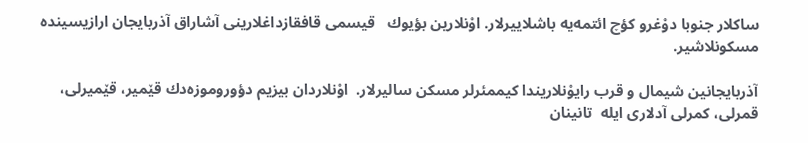ساكلار جنوبا دوْغرو كؤچ ائتمه‌یه باشلاییرلار. اوْنلارین بؤیوك   قیسمی قافقازداغلارینی آشاراق آذربایجان ارازیسینده مسكونلاشیر.

آذربایجانین شیمال و قرب رایوْنلاریندا كیممئرلر مسكن سالیرلار.  اوْنلاردان بیزیم دؤوروموزه‌دك قێمیر، قێمیرلی، قمرلی، كمرلی آدلاری ایله  تانینان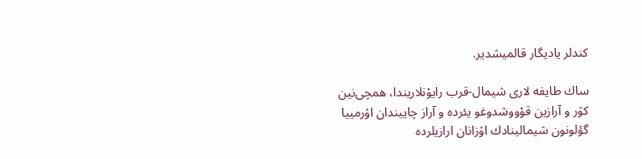كندلر یادیگار قالمیشدیر.

ساك طایفه لاری شیمال-قرب رایوْنلاریندا، همچی‌نین كۆر و آرازین قوْووشدوغو یئرده و آراز چاییندان اۇرمییا گؤلونون شیمالینادك اۇزانان ارازیلرده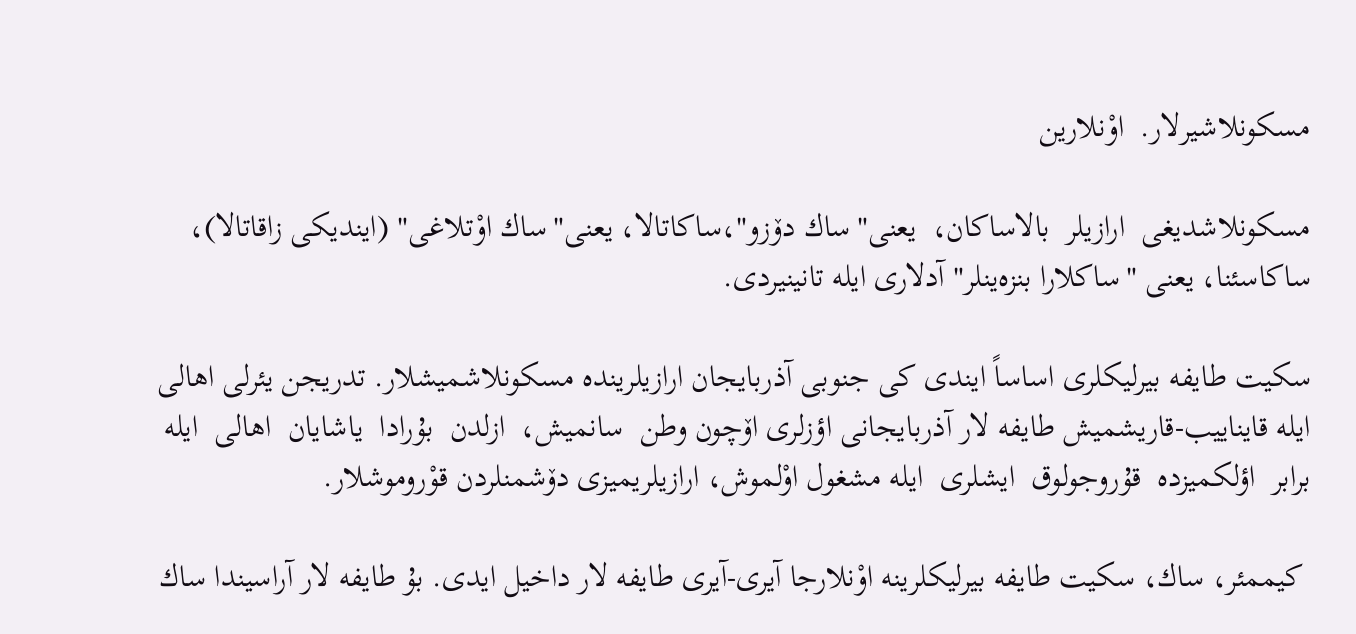مسكونلاشیرلار.  اوْنلارین

مسكونلاشدیغی  ارازیلر  بالاساكان،  یعنی"ساك دۆزو"،ساكاتالا، یعنی"ساك اوْتلاغی" (ایندیكی زاقاتالا)، ساكاسئنا، یعنی "ساكلارا بنزه‌ینلر" آدلاری ایله تانینیردی.

سكیت طایفه بیرلیكلری اساساً ایندی كی جنوبی آذربایجان ارازیلرینده مسكونلاشمیشلار. تدریجن یئرلی اهالی ایله قایناییب-قاریشمیش طایفه لار آذربایجانی اؤزلری اۆچون وطن  سانمیش،  ازلدن  بۇرادا  یاشایان  اهالی  ایله  برابر  اؤلكمیزده  قۇروجولوق  ایشلری  ایله مشغول اوْلموش، ارازیلریمیزی دۆشمنلردن قوْروموشلار.

 كیممئر، ساك، سكیت طایفه بیرلیكلرینه اوْنلارجا آیری-آیری طایفه لار داخیل ایدی. بۇ طایفه لار آراسیندا ساك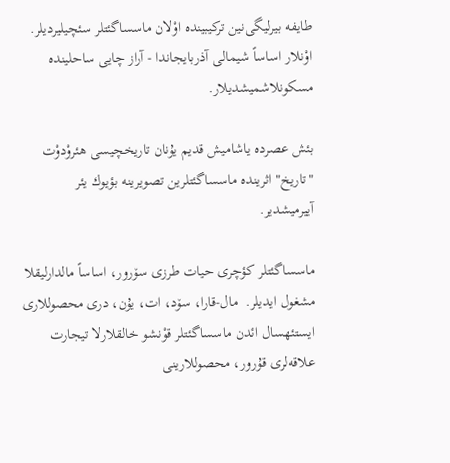طایفه بیرلیگی‌نین تركیبینده اوْلان ماسساگئتلر سئچیلیردیلر.  اوْنلار اساساً شیمالی آذربایجاندا - آراز چایی ساحلینده مسكونلاشمیشدیلار.

بئش عصرده یاشامیش قدیم یۇنان تاریخچیسی هئروْدوْت "تاریخ" اثرینده ماسساگئتلرین تصویرینه بؤیوك یئر آییرمیشدیر.

ماسساگئتلر كؤچری حیات طرزی سۆرور، اساساً مالدارلیقلا مشغول ایدیلر.  مال-قارا، سۆد، ات، یۇن، دری محصوللاری ایستئهسال ائدن ماسساگئتلر قوْنشو خالقلارلا تیجارت علاقه‌‌لری قۇرور، محصوللارینی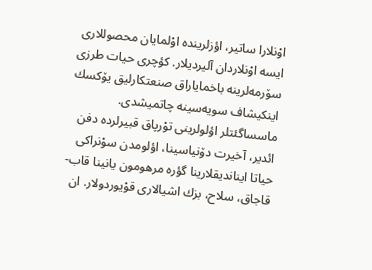اوْنلارا ساتیر، اؤزلرینده اوْلمایان محصوللاری ایسه اوْنلاردان آلیردیلار. كؤچری حیات طرزی سۆرمه‌لرینه باخمایاراق صنعتكارلیق یۆكسك اینكیشاف سویه‌سینه چاتمیشدی. ماسساگئتلر اؤلولرینی توْرپاق قبیرلرده دفن ائدیر، آخیرت دۆنیاسینا، اؤلومدن سوْنراكی حیاتا ایناندیقلارینا گؤره مرهومون یانینا قاب-قاجاق، سلاح، بزك اشیالاری قوْیوردولار. ان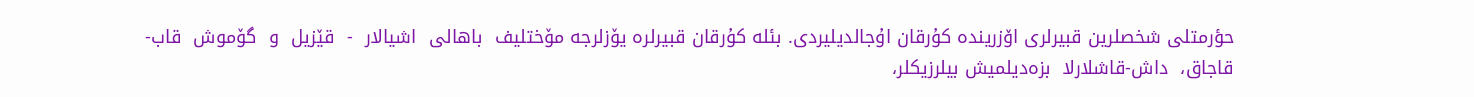حؤرمتلی شخصلرین قبیرلری اۆزرینده كۇرقان اۇجالدیلیردی. بئله كۇرقان قبیرلره یۆزلرجه مۆختلیف  باهالی  اشیالار  -  قێزیل  و  گۆموش  قاب-قاجاق،  داش-قاشلارلا  بزه‌دیلمیش بیلرزیكلر،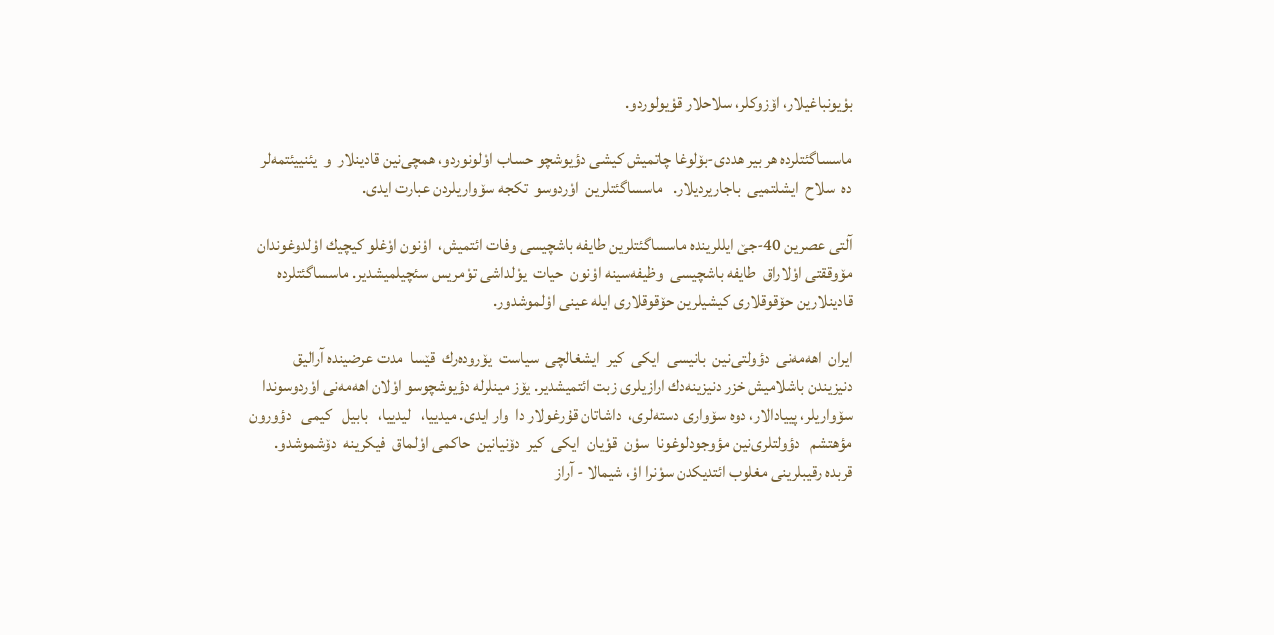بوْیونباغیلار، اۆزوكلر، سلاحلار قوْیولوردو.

ماسساگئتلرده هر بیر هددی-بۆلوغا چاتمیش كیشی دؤیوشچو حساب اوْلونوردو، همچی‌نین قادینلار  و  یئنییئتمه‌لر  ده  سلاح  ایشلتمیی  باجاریردیلار.   ماسساگئتلرین  اوْردوسو  تكجه سۆواریلردن عبارت ایدی.

آلتی عصرین 40-جێ ایللرینده ماسساگئتلرین طایفه باشچیسی وفات ائتمیش،  اوْنون اوْغلو كیچیك اوْلدوغوندان مۆوققتی اوْلاراق  طایفه باشچیسی  وظیفه‌‌سینه اوْنون  حیات  یوْلداشی توْمریس سئچیلمیشدیر. ماسساگئتلرده قادینلارین حۆقوقلاری كیشیلرین حۆقوقلاری ایله عینی اوْلموشدور.

ایران  اهه‌مه‌نی  دؤولتی‌نین  بانیسی  ایكی  كیر  ایشغالچی  سیاست  یۆروده‌رك  قێسا  مدت عرضینده آرالیق دنیزیندن باشلامیش خزر دنیزینه‌دك ارازیلری زبت ائتمیشدیر. یۆز مینلرله دؤیوشچوسو اوْلان اهه‌مه‌نی اوْردوسوندا سۆواریلر، پییادالار، دوه سۆواری دسته‌لری،  داشاتان قۇرغولار دا  وار ایدی. میدییا،   لیدییا،   بابیل   كیمی   دؤورون   مؤهتشم   دؤولتلری‌نین مؤوجودلوغونا  سوْن  قوْیان  ایكی  كیر  دۆنیانین  حاكمی اوْلماق  فیكرینه  دۆشموشدو.  قربده رقیبلرینی مغلوب ائتدیكدن سوْنرا اوْ، شیمالا - آراز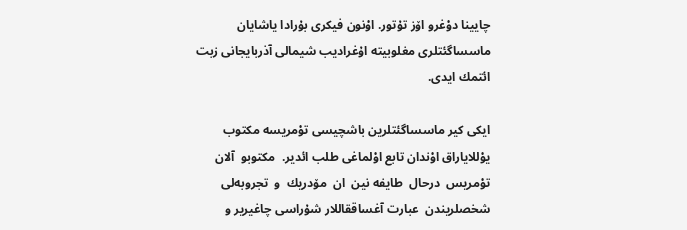چایینا دوْغرو اۆز تۇتور. اوْنون فیكری بۇرادا یاشایان ماسساگئتلری مغلوبیته اۇغرادیب شیمالی آذربایجانی زبت ائتمك ایدی.

ایكی كیر ماسساگئتلرین باشچیسی توْمریسه مكتوب یوْللایاراق اوْندان تابع اوْلماغی طلب ائدیر.  مكتوبو  آلان  توْمریس  درحال  طایفه نین  ان  مۆدریك  و  تجروبه‌لی  شخصلریندن  عبارت آغساققاللار شۇراسی چاغیریر و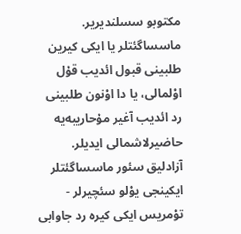مكتوبو سسلندیریر. ماسساگئتلر یا ایكی كیرین طلبینی قبول ائدیب قۇل اوْلمالی، یا دا اوْنون طلبینی رد ائدیب آغیر مۇحاریبه‌‌یه حاضیرلاشمالی ایدیلر. آزادلیق سئور ماسساگئتلر ایكینجی یوْلو سئچیرلر - توْمریس ایكی كیره رد جاوابی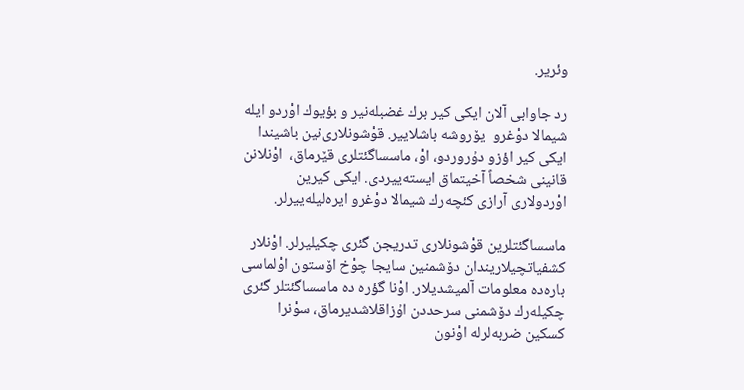وئریر.

رد جاوابی آلان ایكی كیر برك غضبله‌نیر و بؤیوك اوْردو ایله شیمالا دوْغرو  یۆروشه باشلاییر. قوْشونلاری‌نین باشیندا ایكی كیر اؤزو دۇروردو، اوْ، ماسساگئتلری قێرماق،  اوْنلانن قانینی شخصاً آخیتماق ایسته‌ییردی. ایكی كیرین اوْردولاری آرازی كئچه‌رك شیمالا دوْغرو ایره‌لیله‌ییرلر.

ماسساگئتلرین قوْشونلاری تدریجن گئری چكیلیرلر. اوْنلار كشفیاتچیلاریندان دۆشمنین سایجا چوْخ اۆستون اوْلماسی باره‌ده معلومات آلمیشدیلار. اوْنا گؤره ده ماسساگئتلر گئری چكیله‌رك دۆشمنی سرحددن اۇزاقلاشدیرماق، سوْنرا كسكین ضربه‌‌لرله اوْنون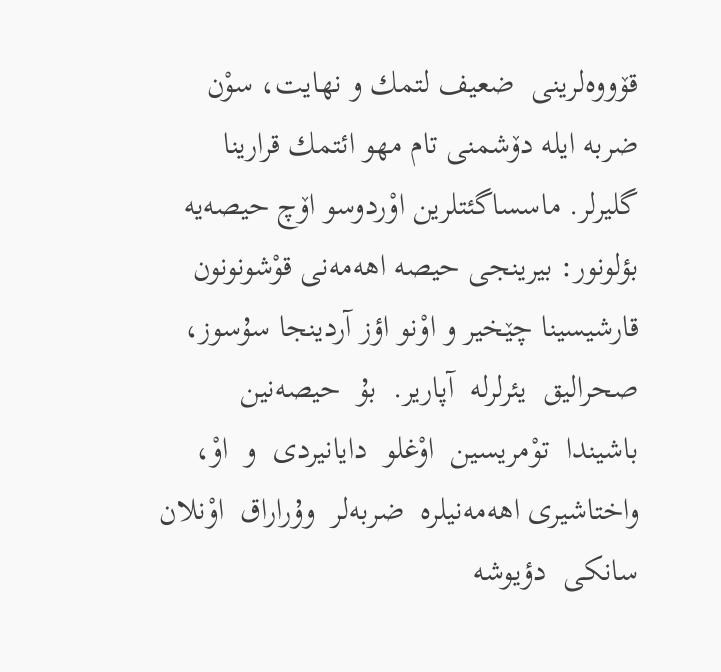قۆووه‌لرینی  ضعیف لتمك و نهایت، سوْن ضربه‌‌ ایله دۆشمنی تام مهو ائتمك قرارینا گلیرلر. ماسساگئتلرین اوْردوسو اۆچ حیصه‌‌یه بؤلونور: بیرینجی حیصه‌‌ اهه‌مه‌نی قوْشونونون قارشیسینا چێخیر و اوْنو اؤز آردینجا سۇسوز، صحرالیق  یئرلرله  آپاریر.  بۇ  حیصه‌‌نین  باشیندا  توْمریسین  اوْغلو  دایانیردی  و  اوْ،  واختاشیری اهه‌مه‌نیلره  ضربه‌‌لر  وۇراراق  اوْنلان  سانكی  دؤیوشه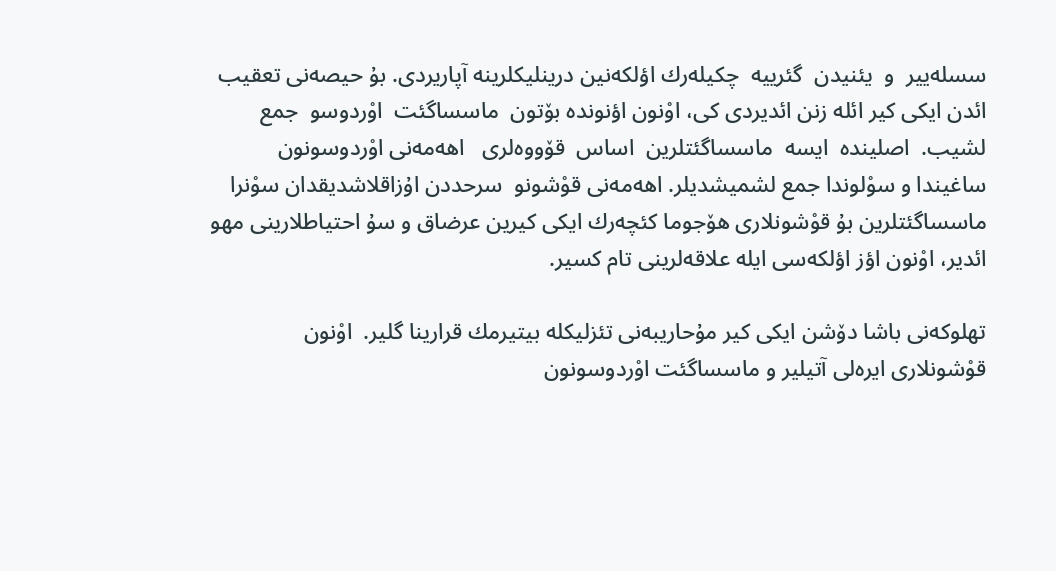سسله‌ییر  و  یئنیدن  گئرییه  چكیله‌رك اؤلكه‌نین درینلیكلرینه آپاریردی. بۇ حیصه‌‌نی تعقیب ائدن ایكی كیر ائله زنن ائدیردی كی، اوْنون اؤنونده بۆتون  ماسساگئت  اوْردوسو  جمع لشیب.  اصلینده  ایسه  ماسساگئتلرین  اساس  قۆووه‌لری   اهه‌مه‌نی اوْردوسونون ساغیندا و سوْلوندا جمع لشمیشدیلر. اهه‌مه‌نی قوْشونو  سرحددن اۇزاقلاشدیقدان سوْنرا ماسساگئتلرین بۇ قوْشونلاری هۆجوما كئچه‌رك ایكی كیرین عرضاق و سۇ احتیاطلارینی مهو ائدیر، اوْنون اؤز اؤلكه‌سی ایله علاقه‌‌لرینی تام كسیر.

تهلوكه‌‌نی باشا دۆشن ایكی كیر مۇحاریبه‌‌نی تئزلیكله بیتیرمك قرارینا گلیر.  اوْنون قوْشونلاری ایره‌لی آتیلیر و ماسساگئت اوْردوسونون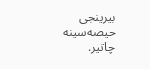بیرینجی حیصه‌‌سینه چاتیر.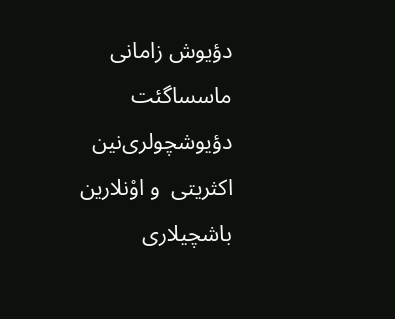دؤیوش زامانی ماسساگئت دؤیوشچولری‌نین  اكثریتی  و اوْنلارین  باشچیلاری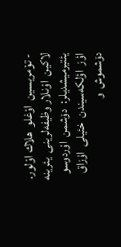- توْمریسین  اوْغلو  هلاك اوْلور.  لاكین  اوْنلار وظیفه‌‌لرینی  یئرینه  یئتیرمیشدیلر:  دۆشمن  اوْردوسو  اؤز  اؤلكه‌سیندن  خئیلی  اۇزاق  دۆشموش  و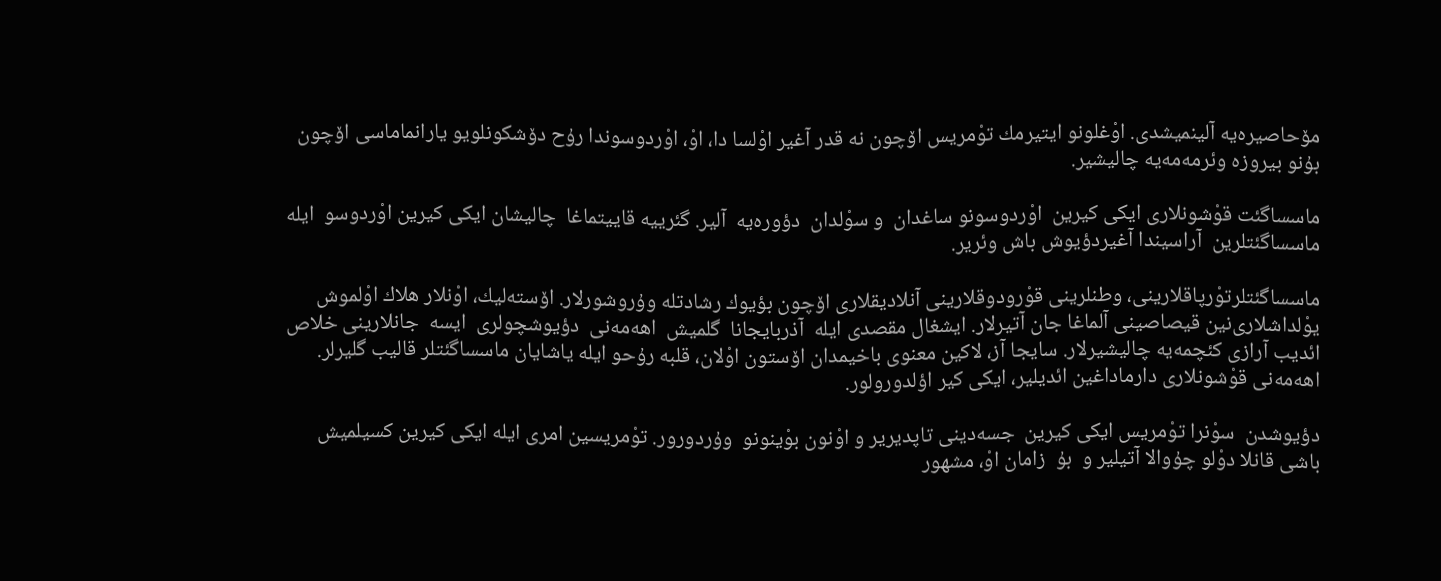مۆحاصیره‌‌یه آلینمیشدی. اوْغلونو ایتیرمك توْمریس اۆچون نه قدر آغیر اوْلسا دا، اوْ، اوْردوسوندا رۇح دۆشكونلویو یارانماماسی اۆچون بۇنو بیروزه وئرمه‌مه‌یه چالیشیر.

ماسساگئت قوْشونلاری ایكی كیرین  اوْردوسونو ساغدان  و سوْلدان  دؤوره‌یه  آلیر. گئرییه قاییتماغا  چالیشان ایكی كیرین اوْردوسو  ایله  ماسساگئتلرین  آراسیندا آغیردؤیوش باش وئریر.

ماسساگئتلرتوْرپاقلارینی، وطنلرینی قوْرودوقلارینی آنلادیقلاری اۆچون بؤیوك رشادتله وۇروشورلار. اۆسته‌لیك، اوْنلار هلاك اوْلموش یوْلداشلاری‌نین قیصاصینی آلماغا جان آتیرلار. ایشغال مقصدی ایله  آذربایجانا  گلمیش  اهه‌مه‌نی  دؤیوشچولری  ایسه  جانلارینی خلاص ائدیب آرازی كئچمه‌یه چالیشیرلار. سایجا آز، لاكین معنوی باخیمدان اۆستون اوْلان، قلبه رۇحو ایله یاشایان ماسساگئتلر قالیب گلیرلر. اهه‌مه‌نی قوْشونلاری دارماداغین ائدیلیر، ایكی كیر اؤلدورولور.

دؤیوشدن  سوْنرا توْمریس ایكی كیرین  جسه‌دینی تاپدیریر و اوْنون بوْینونو  وۇردورور. توْمریسین امری ایله ایكی كیرین كسیلمیش باشی قانلا دوْلو چۇوالا آتیلیر و  بۇ  زامان اوْ، مشهور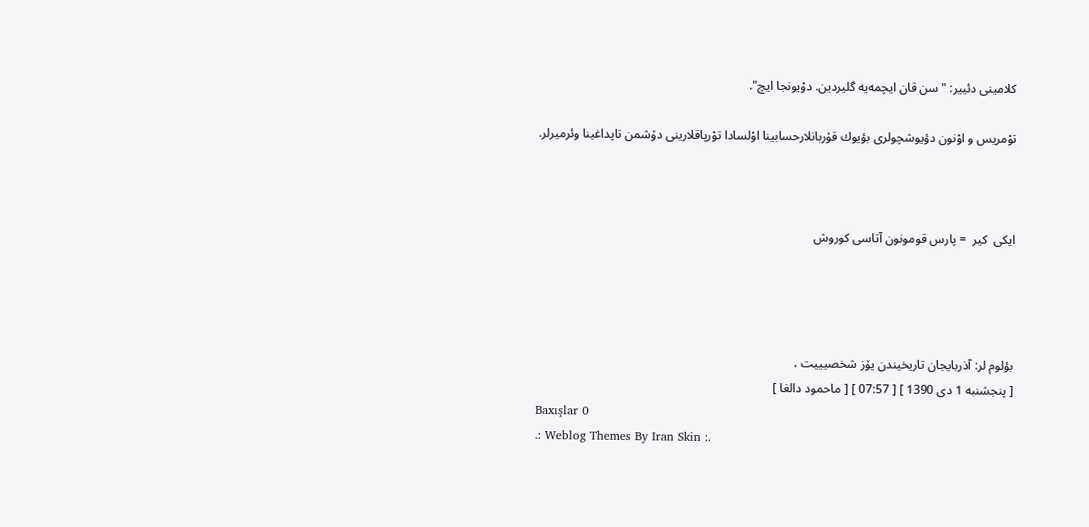كلامینی دئییر: "سن قان ایچمه‌یه گلیردین. دوْیونجا ایچ".

توْمریس و اوْنون دؤیوشچولری بؤیوك قۇربانلارحسابینا اوْلسادا توْرپاقلارینی دۆشمن تاپداغینا وئرمیرلر.



ایكی  كیر  = پارس قومونون آتاسی كوروش




بؤلوم لر: آذربایجان تاریخیندن یۆز شخصیییت ،
[ پنجشنبه 1 دی 1390 ] [ 07:57 ] [ ماحمود دالغا ]
Baxışlar 0
.: Weblog Themes By Iran Skin :.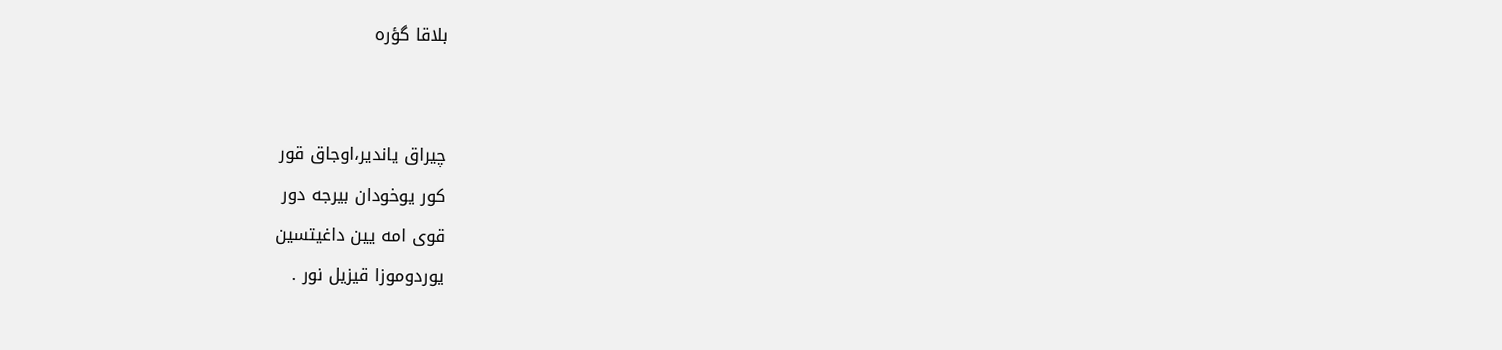بلاقا گؤره


چیراق یاندیر،اوجاق قور
كور یوخودان بیرجه دور
قوی امه یین داغیتسین
یوردوموزا قیزیل نور .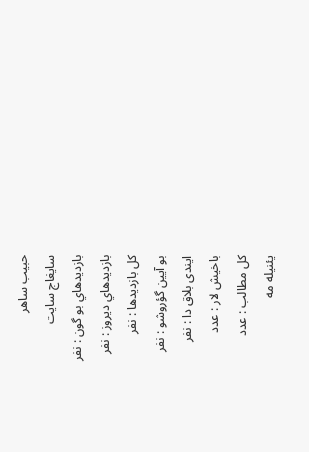حبیب ساهر
سایغاج سایت
بازديدهاي بو گون : نفر
بازديدهاي ديروز : نفر
كل بازديدها : نفر
بو آیین گؤروشو : نفر
ایندی بلاق دا : نفر
باخیش لار : عدد
كل مطالب : عدد
یئنیله مه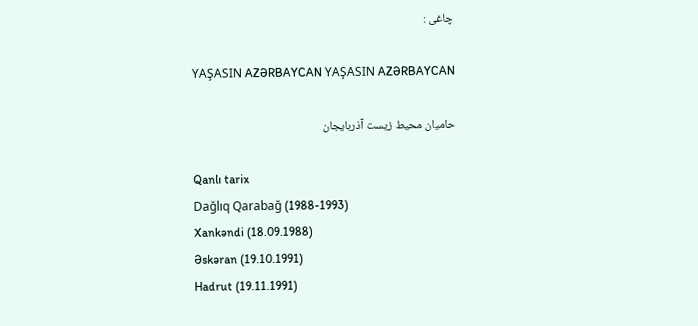چاغی :

YAŞASIN AZƏRBAYCAN YAŞASIN AZƏRBAYCAN

حامیان محیط زیست آذربایجان

Qanlı tarix
Dağlıq Qarabağ (1988-1993)
Xankəndi (18.09.1988)
Əskəran (19.10.1991)
Hadrut (19.11.1991)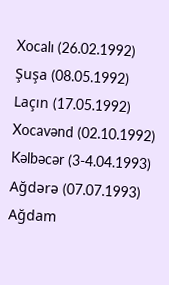Xocalı (26.02.1992)
Şuşa (08.05.1992)
Laçın (17.05.1992)
Xocavənd (02.10.1992)
Kəlbəcər (3-4.04.1993)
Ağdərə (07.07.1993)
Ağdam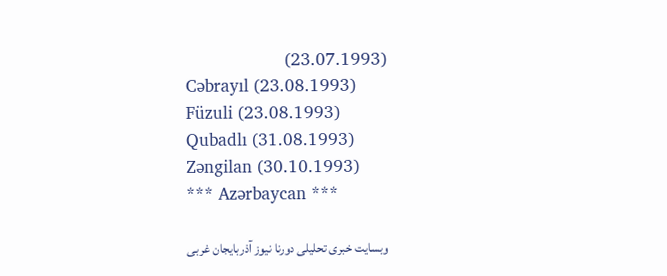(23.07.1993)
Cəbrayıl (23.08.1993)
Füzuli (23.08.1993)
Qubadlı (31.08.1993)
Zəngilan (30.10.1993)
*** Azərbaycan ***

وبسایت خبری تحلیلی دورنا نیوز آذربایجان غربی